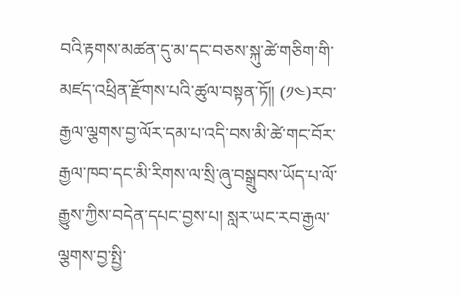བའི་རྟགས་མཚན་དུ་མ་དང་བཅས་སྐུ་ཚེ་གཅིག་གི་མཛད་འཕྲིན་རྫོགས་པའི་ཚུལ་བསྟན་ཏོ༎ (༡༤)རབ་རྒྱལ་ལྕགས་བྱ་ལོར་དམ་པ་འདི་བས་མི་ཚེ་གང་བོར་རྒྱལ་ཁབ་དང་མི་རིགས་ལ་སྲི་ཞུ་བསྒྲུབས་ཡོད་པ་ལོ་རྒྱུས་ཀྱིས་བདེན་དཔང་བྱས་པ། སླར་ཡང་རབ་རྒྱལ་ལྕགས་བྱ་སྤྱི་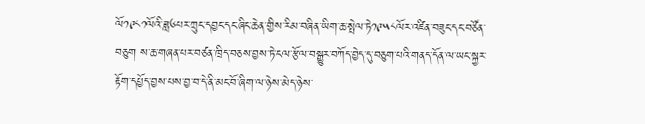ལོ༡༩༨༡ལོའི་ཟླ༦པར་ཀྲུང་དབྱང་དང་ཞིང་ཆེན་གྱིས་རིམ་བཞིན་ཡིག་ཆ་སྤེལ་ཏེ༡༩༥༨ལོར་འཛིན་བཟུང་དང་བཙོན་བཅུག ས་ཆ་གཞན་པར་བཙན་ཁྲིད་བཅས་བྱས་ཏེ་ངལ་རྩོལ་བསྒྱུར་བཀོད་བྱེད་དུ་བཅུག་པའི་གནད་དོན་ལ་ཡང་སྐྱར་རྟོག་དཔྱོད་བྱས་པས་བྱ་བ་དེ་ནི་མང་བོ་ཞིག་ལ་ཉེས་མེད་ཉེས་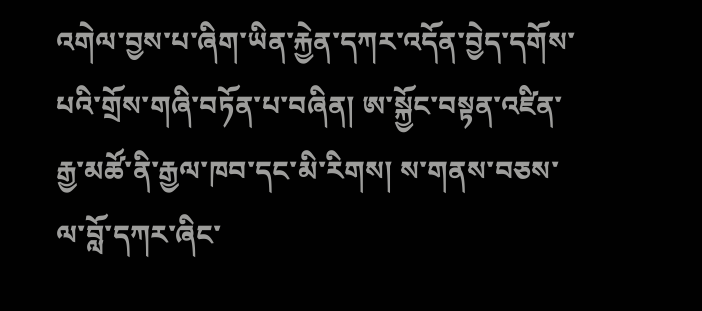འགེལ་བྱས་པ་ཞིག་ཡིན་རྐྱེན་དཀར་འདོན་བྱེད་དགོས་པའི་གྲོས་གཞི་བཏོན་པ་བཞིན། ཨ་སྐྱོང་བསྟན་འཛིན་རྒྱ་མཚོ་ནི་རྒྱལ་ཁབ་དང་མི་རིགས། ས་གནས་བཅས་ལ་བློ་དཀར་ཞིང་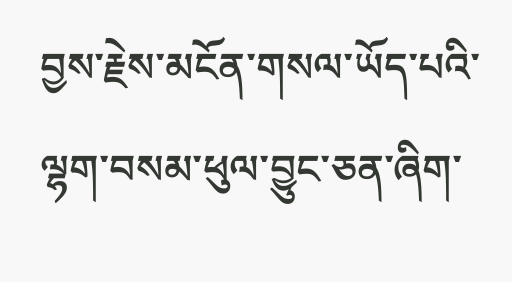བྱས་རྗེས་མངོན་གསལ་ཡོད་པའི་ལྷག་བསམ་ཕུལ་བྱུང་ཅན་ཞིག་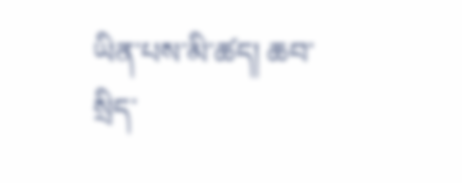ཡིན་པས་མི་ཚད། ཆབ་སྲིད་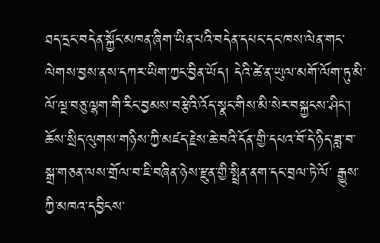ཐད་དྲང་བདེན་སྐྱོང་མཁན་ཞིག་ཡིན་པའི་བདེན་དཔང་དང་ཁས་ལེན་གང་ལེགས་བྱས་ནས་དཀར་ཡིག་ཀྱང་བྱིན་ཡོད། དེའི་ཚེ་ན་ཡུལ་མགོ་ལོག་ཏུ་མི་ལོ་ལྔ་བཅུ་ལྷག་གི་རིང་བྱམས་བརྩེའི་འོད་སྣང་གིས་མི་སེར་བསྐྱངས་ཤིང་། ཆོས་སྲིད་ལུགས་གཉིས་ཀྱི་མཛད་རྗེས་ཆེ་བའི་དོན་གྱི་དཔའ་བོ་དེ་ཉིད་ཟླ་བ་སྒྲ་གཅན་ལས་གྲོལ་བ་ཇི་བཞིན་ཉེས་རྫུན་གྱི་སྤྲིན་ནག་དང་བྲལ་ཏེ་ལོ་ རྒྱུས་ཀྱི་མཁའ་དབྱིངས་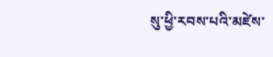སུ་ཕྱི་རབས་པའི་མཛེས་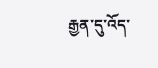རྒྱན་དུ་འོད་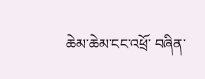ཆེམ་ཆེམ་ངང་འཕྲོ་ བཞིན་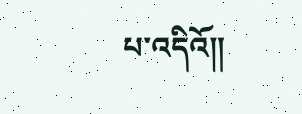པ་འདིའོ༎